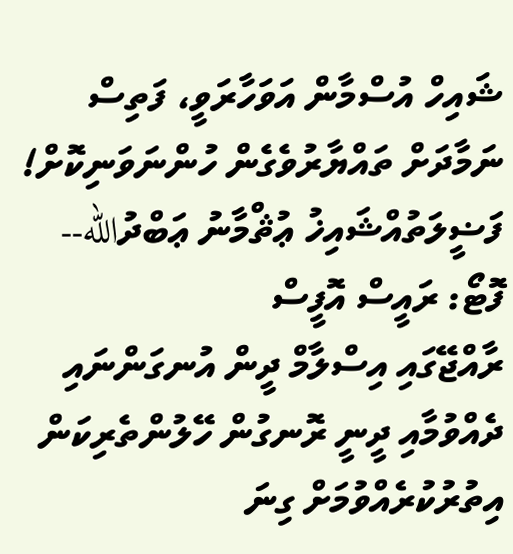ޝައިހް އުސްމާން އަވަހާރަވީ، ފަތިސް ނަމާދަށް ތައްޔާރުވެގެން ހުންނަވަނިކޮށް!
ފަޟީލަތުއްޝައިޚު ޢުޘްމާނު ޢަބްދުالله-- ފޮޓޯ: ރައީސް އޮފީސް
ރާއްޖޭގައި އިސްލާމް ދީން އުނގަންނައި ދެއްވުމާއި ދީނީ ރޮނގުން ހޭލުންތެރިކަން އިތުރުކުރެއްވުމަށް ގިނަ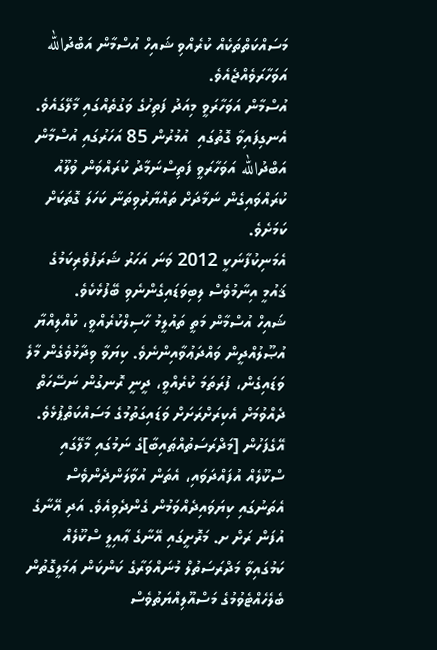މަސައްކަތްތަކެއް ކުރެއްވި ޝައިހް އުސްމާން އަބްދުالله އަވަހާރަވެއްޖެއެވެ.
އުސްމާން އަވަހާރަވީ މިއަދު ފަތިހުގެ ވަގުތެއްގައި މާލޭގައެވެ.
އެނގިފައިވާ ގޮތުގައި  އުމުރުން 85 އަހަރުގައި އުސްމާން އަބްދުالله އަވަހާރަވީ ފަތިސްނަމާދު ކުރައްވަން ވުލޫއު ކުރައްވައިގެން ނަމާދަށް ތައްޔާރުވިތަނާ ކަހަލަ ގޮތަކަށް ކަމަށެވެ.
އެމަނިކުފާނަކީ 2012 ވަނަ އަހަރު ޝަރަފުވެރިކަމުގެ ޤައުމީ އިނާމުވެސް ލިބިވަޑައިގެންނެވި ބޭފުޅެކެވެ.
ޝައިހް އުސްމާން މަތީ ތައުލީމު ހާސިލްކުރެއްވީ، ކުއްލިއްޔާ އުޞޫލުއްދީން ވައްދަޢުވާއިންނެވެ. ކިޔަވާ ވިދާޅުވެގެން މާލެ ވަޑައިގެން، ފުރަތަމަ ކުރެއްވީ، ދީނީ ރޮނގުން ނަސޭހަތް ދެއްވުމަށް އެކިރަށްރަށަށް ވަޑައިގަތުމުގެ މަސައްކަތްޕުޅެވެ. އޭގެފަހުން [މަދްރަސަތުއްޠައިބާ]ގެ ނަމުގައި މާލޭގައި ސްކޫލެއް އުފައްދަވައި، އެތަން އުވާލަންދެންވެސް އެތަނުގައި ކިޔަވައިދެއްވަމުން ގެންދެވިއެވެ. އަދި އޭނާގެ އުފަން ރަށް ށ. މަރޮށީގައި އޭނާގެ ޢާއިލީ ސްކޫލެއް ކަމުގައިވާ މަދްރަސަތުލް މުނައްވަރާގެ ކަންކަން ޢަމަލީގޮތުން ބެލެހެއްޓެވުމުގެ މަސްއޫލިއްޔަތުވެސް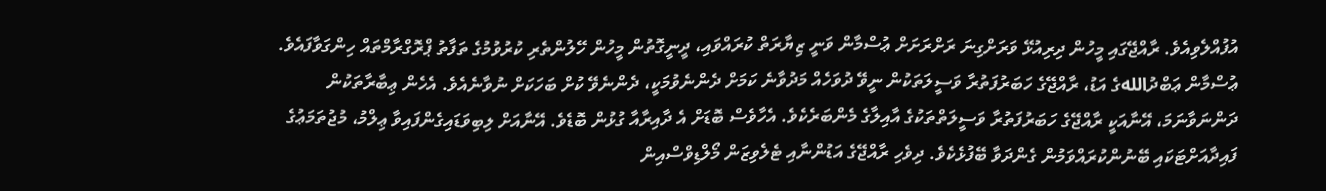އުފުއްލެވިއެވެ. ރާއްޖޭގައި މީހުން ދިރިއުޅޭ ވަރަށްގިނަ ރަށްރަށަށް ޢުސްމާން ވަނީ ޒިޔާރަތް ކުރައްވައި، ދީނީގޮތުން މީހުން ހޭލުންތެރި ކުރުވުމުގެ ތަފާތު ޕްރޮގްރާމްތައް ހިންގަވާފައެވެ.
ޢުސްމާން ޢަބްދުاللهގެ އަޑު، ރާއްޖޭގެ ހަބަރުފަތުރާ ވަސީލަތަކުން ނީވޭ ދުވަހެއް މަދުވާނެ ކަމަށް ދެންނެވުމަކީ، ދެންނެވޭ ކުށް ބަހަކަށް ނުވާނެއެވެ. އެހެން ޢިބާރާތަކުން ދަންނަވާނަމަ، އޭނާއަކީ ރާއްޖޭގެ ހަބަރުފަތުރާ ވަސީލަތްތަކުގެ އާއިލާގެ މެންބަރެކެވެ. އެހާވެސް ބޮޑަށް އެ ދާއިރާއާ ގުޅުން ބޮޑެވެ. އޭނާއަށް ލިބިވަޑައިގެންފައިވާ ޢިލްމު، މުޖުތަމަޢުގެ ފައިދާއަށްޓަކައި ބޭނުންކުރައްވަމުން ގެންދަވާ ބޭފުޅެކެވެ. ދިވެހި ރާއްޖޭގެ އަޑުންނާއި ޓެލެވިޒަން މޯލްޑިވްސްއިން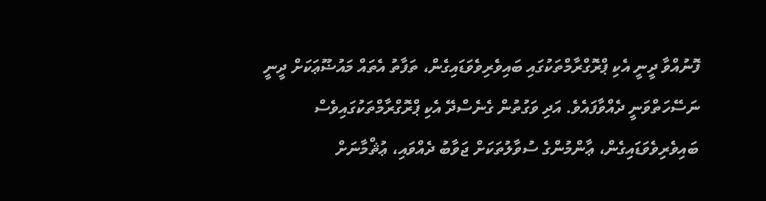ފޮނުއްވާ ދީނީ އެކި ޕްރޮގްރާމްތަކުގައި ބައިވެރިވެވަޑައިގެން، ތަފާތު އެތައް މައުޟޫޢަކަށް ދީނީ ނަސޭހަތްވަނީ ދެއްވާފައެވެ. އަދި ވަގުތުން ގެނެސްދޭ އެކި ޕްރޮގްރާމްތަކުގައިވެސް ބައިވެރިވެވަޑައިގެން، ޢާންމުންގެ ސުވާލުތަކަށް ޖަވާބު ދެއްވައި، ޢުޘްމާނަށް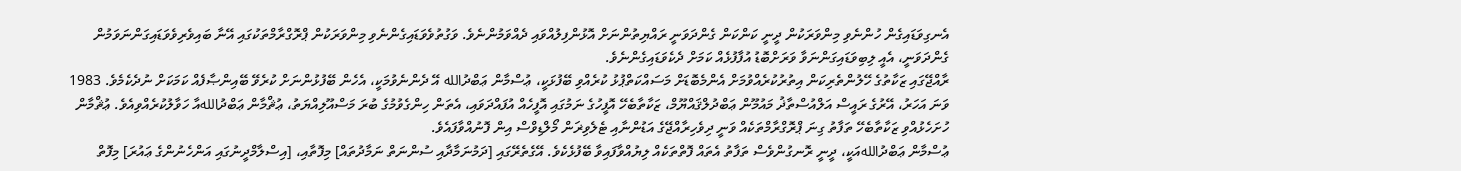އެނގިވަޑައިގެން ހުންނެވި މިންވަރަކުން ދީނީ ކަންކަން ގެންދަވަނީ ރައްޔިތުންނަށް އޮޅުންފިލުއްވައި ދެއްވަމުންނެވެ. ވަގުތުވެވަޑައިގެންނެވި މިންވަރަކުން ޕްރޮގްރާމްތަކުގައި އޭނާ ބައިވެރިވެވަޑައިގަންނަވަމުން ގެންދަވަނީ، އެއީ ލިބިވަޑައިގަންނަވާ ވަރަށްބޮޑު އުފާފުޅެއް ކަމަށް ދެކެވަޑައިގެންނެވެ.
ރާއްޖޭގައި ޒަކާތުގެ ހޭލުންތެރިކަން އިތުރުކުރެއްވުމަށް އެންމެބޮޑަށް މަސައްކަތްޕުޅު ކުރެއްވި ބޭފުޅަކީ، ޢުސްމާން ޢަބްދުالله އޭ ދެންނެވުމަކީ، އެހެން ބޭފުޅުންނަށް ކުރެވޭ ބޭއިންޞާފެއް ކަމަކަށް ނުދެކެމެވެ. 1983 ވަނަ އަހަރު، އޭރުގެ ރައީސް އަލްއުސްތާޛު މައުމޫން ޢަބްދުލްޤައްޔޫމް، ޒަކާތާބެހޭ އޮފީހުގެ ނަމުގައި އޮފީހެއް އުފައްދަވައި، އެތަން ހިންގެވުމުގެ ބުރަ މަސްއޫލިއްޔަތު، ޢުޘްމާން ޢަބްދުاللهއާ ހަވާލުކުރެއްވިއެވެ. ޢުޘްމާން ހުށަހެޅުއްވި ޒަކާތާބެހޭ ތަފާތު ގިނަ ޕްރޮގްރާމްތަކެއް ވަނީ ދިވެހިރާއްޖޭގެ އަޑުންނާއި ޓެލެވިޜަން މޯލްޑިވްސް އިން ފޮނުއްވާފައެވެ.
ޢުސްމާން ޢަބްދުاللهއަކީ، ދީނީ ރޮނގުންވެސް ތަފާތު އެތައް ފޮތްތަކެއް ލިޔުއްވާފައިވާ ބޭފުޅެކެވެ. އޭގެތެރޭގައި [ދަމުނަމާދާއި ސުންނަތް ނަމާދުތައް] މިފޮތާއި، [އިސްލާމްދީނުގައި އަންހެނުންގެ ޢައުރަ] މިފޮތް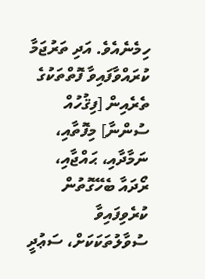ހިމެނެއެވެ. އަދި ތަރުޖަމާ ކުރައްވާފައިވާ ފޮތްތަކުގެ ތެރެއިން [ފިޤުހުއް ސުންނާ] މިފޮތާއި، ނަމާދާއި، ޙައްޖާއި، ރޯދައާ ބެހޭގޮތުން ކުރެވިފައިވާ ސުވާލުތަކަކަށް، ސަޢުދީ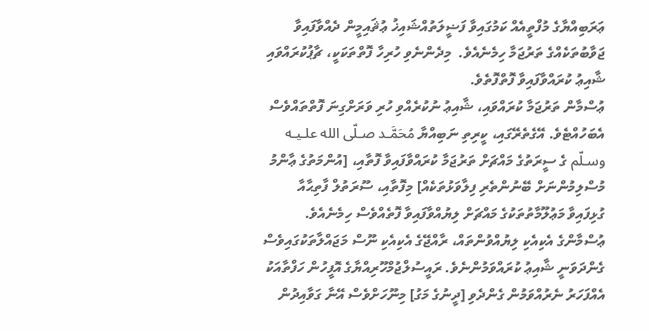ޢަރަބިއްޔާގެ މުފްތީއެއް ކަމުގައިވާ ފަޟީލަތުއްޝައިޚު ޢުޘައިމީން ދެއްވާފައިވާ ޖަވާބުތަކެއްގެ ތަރުޖަމާ ހިމެނެއެވެ.  މިދެންނެވި ހުރިހާ ފޮތްތަކަކީ، ޗާޕުކުރައްވައި ޝާއިޢު ކުރައްވާފައިވާ ފޮތްފޮތެވެ.
ޢުސްމާން ތަރުޖަމާ ކުރައްވައި، ޝާއިޢު ނުކުރެއްވި ހުރި ވަރަށްގިނަ ފޮތްތައްވެސް އެބަހުއްޓެވެ. އޭގެތެރޭގައި، ކީރިތި ނަބިއްޔާ مُحَمَّـد صـلّى الله علـيـه وسـلّم ގެ ސީރަތުގެ މައްޗަށް ތަރުޖަމާ ކުރައްވާފައިވާ ފޮތާއި، [އުންމަތުގެ ޢާންމު މުސްލިމުންނަށް ބޭނުންތެރި ފިލާވަޅުތަކެއް] މިފޮތާއި، ސޫރަތުލް ފާތިޙާއާ ގުޅިފައިވާ މަޢުލޫމާތުތަކުގެ މައްޗަށް ލިޔުއްވާފައިވާ ފޮތެއްވެސް ހިމެނެއެވެ.
ޢުސްމާންގެ އެކިއެކި ލިޔުއްވުންތައް، ރާއްޖޭގެ އެކިއެކި ނޫސް މަޖައްލާތަކުގައިވެސް ގެންދަވަނީ ޝާއިޢު ކުރައްވަމުންނެވެ. ރައީސުލްޖުމްހޫރިއްޔާގެ އޮފީހުން ހަފްތާއަކު އެއްފަހަރު ނެރުއްވަމުން ގެންދެވި [ދީނުގެ މަގު] މިނޫހަށްވެސް އޭނާ ގަވާއިދުން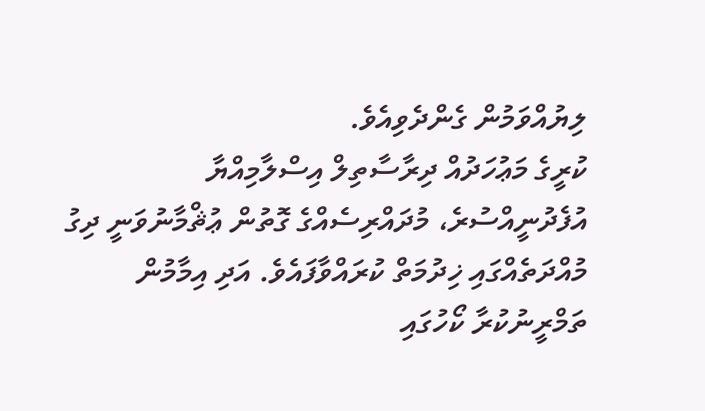ލިޔުއްވަމުން ގެންދެވިއެވެ.
ކުރީގެ މަޢުހަދުއް ދިރާސާތިލް އިސްލާމިއްޔާ އުފެދުނީއްސުރެ، މުދައްރިސެއްގެ ގޮތުން ޢުޘްމާނުވަނީ ދިގު މުއްދަތެއްގައި ޚިދުމަތް ކުރައްވާފައެވެ. އަދި އިމާމުން ތަމްރީނުކުރާ ކޯހުގައި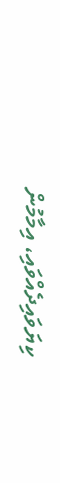ކިޔަވައިދެއްވައި، އިމާމުން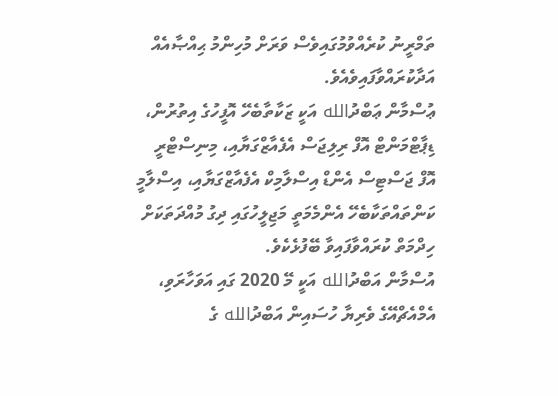ތަމްރީނު ކުރެއްވުމުގައިވެސް ވަރަށް މުހިންމު ޙިއްޞާއެއް އަދާކުރައްވާފައިވެއެވެ.
ޢުސްމާން ޢަބްދުالله އަކީ ޒަކާތާބެހޭ އޮފީހުގެ އިތުރުން، ޑިޕާޓްމަންޓް އޮފް ރިލިޖަސް އެފެއާޒްގަޔާއި، މިނިސްޓްރީ އޮފް ޖަސްޓިސް އެންޑް އިސްލާމިކް އެފެއާޒްގަޔާއި، އިސްލާމީ ކަންތައްތަކާބެހޭ އެންމެމަތީ މަޖިލީހުގައި ދިގު މުއްދަތަކަށް ހިދްމަތް ކުރައްވާފައިވާ ބޭފުޅެކެވެ.
އުސްމާން އަބްދުالله އަކީ މޭ 2020 ގައި އަވަހާރަވި، އެމްއެޗްއޭގެ ވެރިޔާ ހުސައިން އަބްދުالله ގެ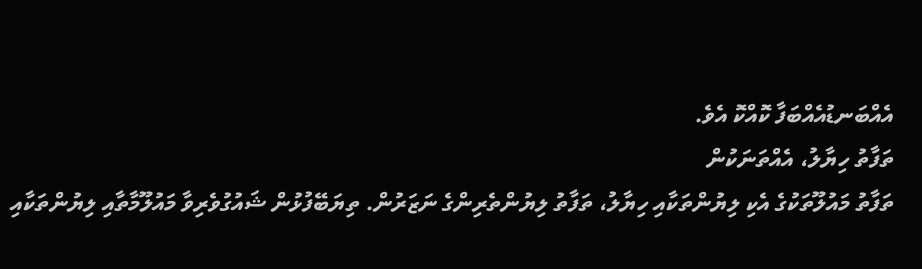އެއްބަނޑުއެއްބަފާ ކޮއްކޮ އެވެ.
ތަފާތު ހިޔާލު، އެއްތަނަކުން
ތަފާތު މައުލޫތަކުގެ އެކި ލިޔުންތަކާއި ހިޔާލު، ތަފާތު ލިޔުންތެރިންގެ ނަޒަރުން. ތިޔަބޭފުޅުން ޝައުގުވެރިވާ މައުލޫމާތާއި ލިޔުންތަކާއި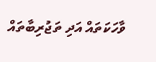ވާހަކަތައް އަދި ތަޖުރިބާތައް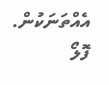އެއްތަނަކުން.
ފޮލޯ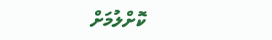ކޮށްލުމަށް